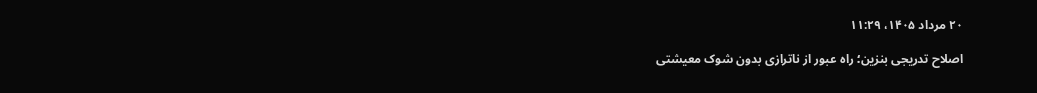۲۰ مرداد ۱۴۰۵، ۱۱:۲۹

اصلاح تدریجی بنزین؛ راه عبور از ناترازی بدون شوک معیشتی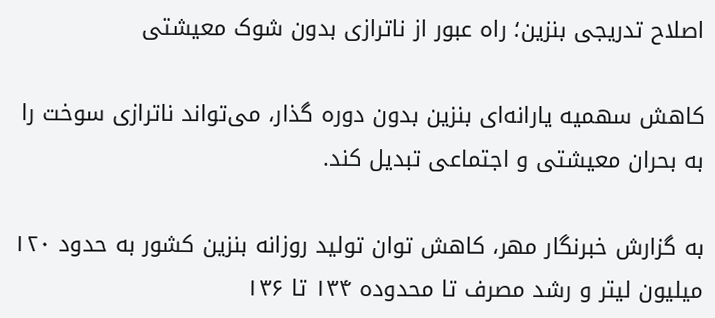اصلاح تدریجی بنزین؛ راه عبور از ناترازی بدون شوک معیشتی

کاهش سهمیه یارانه‌ای بنزین بدون دوره گذار، می‌تواند ناترازی سوخت را به بحران معیشتی و اجتماعی تبدیل کند.

به گزارش خبرنگار مهر، کاهش توان تولید روزانه بنزین کشور به حدود ۱۲۰ میلیون لیتر و رشد مصرف تا محدوده ۱۳۴ تا ۱۳۶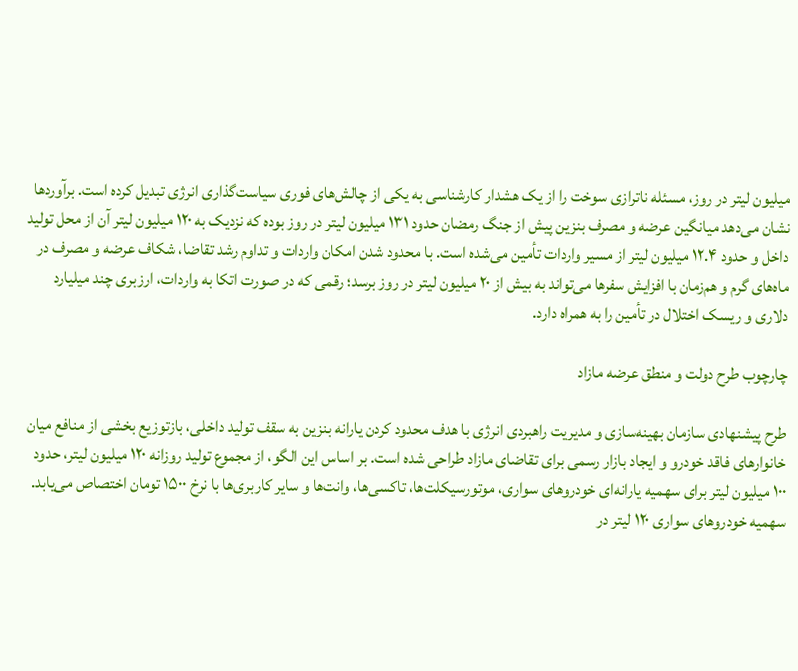میلیون لیتر در روز، مسئله ناترازی سوخت را از یک هشدار کارشناسی به یکی از چالش‌های فوری سیاست‌گذاری انرژی تبدیل کرده است. برآوردها نشان می‌دهد میانگین عرضه و مصرف بنزین پیش از جنگ رمضان حدود ۱۳۱ میلیون لیتر در روز بوده که نزدیک به ۱۲۰ میلیون لیتر آن از محل تولید داخل و حدود ۱۲.۴ میلیون لیتر از مسیر واردات تأمین می‌شده است. با محدود شدن امکان واردات و تداوم رشد تقاضا، شکاف عرضه و مصرف در ماه‌های گرم و هم‌زمان با افزایش سفرها می‌تواند به بیش از ۲۰ میلیون لیتر در روز برسد؛ رقمی که در صورت اتکا به واردات، ارزبری چند میلیارد دلاری و ریسک اختلال در تأمین را به همراه دارد.

چارچوب طرح دولت و منطق عرضه مازاد

طرح پیشنهادی سازمان بهینه‌سازی و مدیریت راهبردی انرژی با هدف محدود کردن یارانه بنزین به سقف تولید داخلی، بازتوزیع بخشی از منافع میان خانوارهای فاقد خودرو و ایجاد بازار رسمی برای تقاضای مازاد طراحی شده است. بر اساس این الگو، از مجموع تولید روزانه ۱۲۰ میلیون لیتر، حدود ۱۰۰ میلیون لیتر برای سهمیه یارانه‌ای خودروهای سواری، موتورسیکلت‌ها، تاکسی‌ها، وانت‌ها و سایر کاربری‌ها با نرخ ۱۵۰۰ تومان اختصاص می‌یابد. سهمیه خودروهای سواری ۱۲۰ لیتر در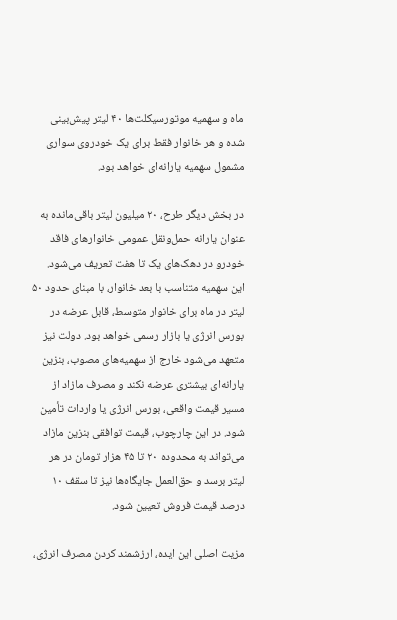ماه و سهمیه موتورسیکلت‌ها ۴۰ لیتر پیش‌بینی شده و هر خانوار فقط برای یک خودروی سواری مشمول سهمیه یارانه‌ای خواهد بود.

در بخش دیگر طرح، ۲۰ میلیون لیتر باقی‌مانده به عنوان یارانه حمل‌ونقل عمومی خانوارهای فاقد خودرو در دهک‌های یک تا هفت تعریف می‌شود. این سهمیه متناسب با بعد خانوار، با مبنای حدود ۵۰ لیتر در ماه برای خانوار متوسط، قابل عرضه در بورس انرژی یا بازار رسمی خواهد بود. دولت نیز متعهد می‌شود خارج از سهمیه‌های مصوب، بنزین یارانه‌ای بیشتری عرضه نکند و مصرف مازاد از مسیر قیمت واقعی، بورس انرژی یا واردات تأمین شود. در این چارچوب، قیمت توافقی بنزین مازاد می‌تواند به محدوده ۲۰ تا ۴۵ هزار تومان در هر لیتر برسد و حق‌العمل جایگاه‌ها نیز تا سقف ۱۰ درصد قیمت فروش تعیین شود.

مزیت اصلی این ایده، ارزشمند کردن مصرف انرژی،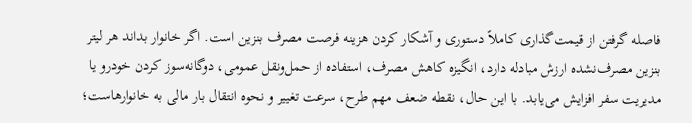فاصله گرفتن از قیمت‌گذاری کاملاً دستوری و آشکار کردن هزینه فرصت مصرف بنزین است. اگر خانوار بداند هر لیتر بنزین مصرف‌نشده ارزش مبادله دارد، انگیزه کاهش مصرف، استفاده از حمل‌ونقل عمومی، دوگانه‌سوز کردن خودرو یا مدیریت سفر افزایش می‌یابد. با این حال، نقطه ضعف مهم طرح، سرعت تغییر و نحوه انتقال بار مالی به خانوارهاست؛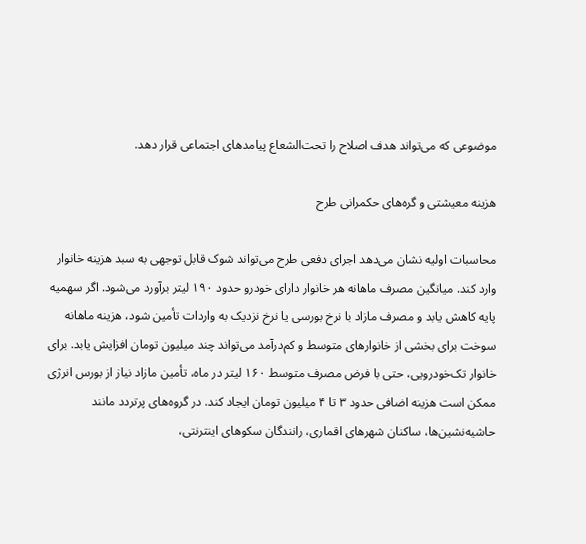موضوعی که می‌تواند هدف اصلاح را تحت‌الشعاع پیامدهای اجتماعی قرار دهد.

هزینه معیشتی و گره‌های حکمرانی طرح

محاسبات اولیه نشان می‌دهد اجرای دفعی طرح می‌تواند شوک قابل توجهی به سبد هزینه خانوار وارد کند. میانگین مصرف ماهانه هر خانوار دارای خودرو حدود ۱۹۰ لیتر برآورد می‌شود. اگر سهمیه پایه کاهش یابد و مصرف مازاد با نرخ بورسی یا نرخ نزدیک به واردات تأمین شود، هزینه ماهانه سوخت برای بخشی از خانوارهای متوسط و کم‌درآمد می‌تواند چند میلیون تومان افزایش یابد. برای خانوار تک‌خودرویی، حتی با فرض مصرف متوسط ۱۶۰ لیتر در ماه، تأمین مازاد نیاز از بورس انرژی ممکن است هزینه اضافی حدود ۳ تا ۴ میلیون تومان ایجاد کند. در گروه‌های پرتردد مانند حاشیه‌نشین‌ها، ساکنان شهرهای اقماری، رانندگان سکوهای اینترنتی،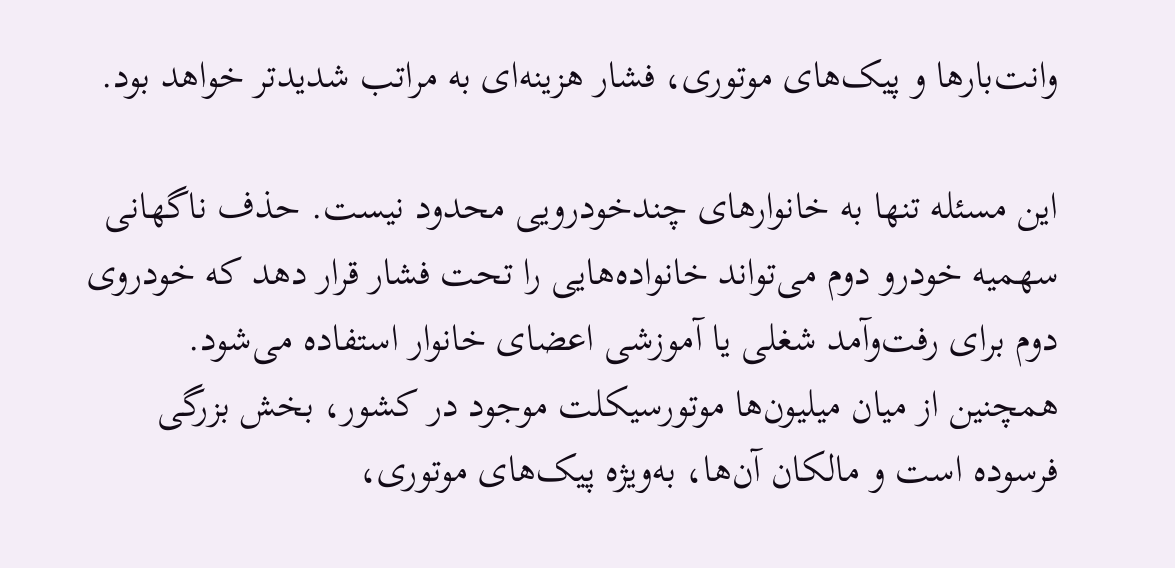وانت‌بارها و پیک‌های موتوری، فشار هزینه‌ای به مراتب شدیدتر خواهد بود.

این مسئله تنها به خانوارهای چندخودرویی محدود نیست. حذف ناگهانی سهمیه خودرو دوم می‌تواند خانواده‌هایی را تحت فشار قرار دهد که خودروی دوم برای رفت‌وآمد شغلی یا آموزشی اعضای خانوار استفاده می‌شود. همچنین از میان میلیون‌ها موتورسیکلت موجود در کشور، بخش بزرگی فرسوده است و مالکان آن‌ها، به‌ویژه پیک‌های موتوری،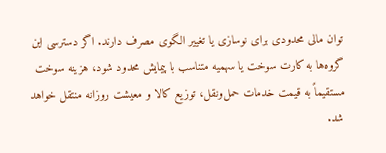توان مالی محدودی برای نوسازی یا تغییر الگوی مصرف دارند. اگر دسترسی این گروه‌ها به کارت سوخت یا سهمیه متناسب با پیمایش محدود شود، هزینه سوخت مستقیماً به قیمت خدمات حمل‌ونقل، توزیع کالا و معیشت روزانه منتقل خواهد شد.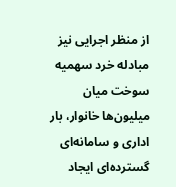از منظر اجرایی نیز مبادله خرد سهمیه سوخت میان میلیون‌ها خانوار، بار اداری و سامانه‌ای گسترده‌ای ایجاد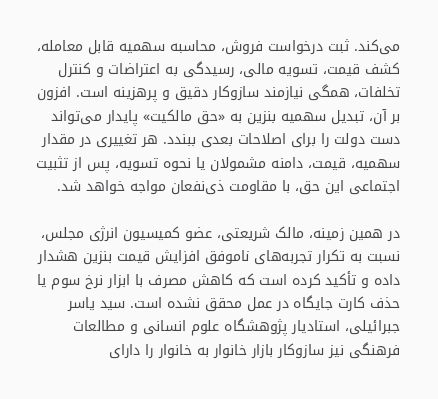می‌کند. ثبت درخواست فروش، محاسبه سهمیه قابل معامله، کشف قیمت، تسویه مالی، رسیدگی به اعتراضات و کنترل تخلفات، همگی نیازمند سازوکار دقیق و پرهزینه است. افزون بر آن، تبدیل سهمیه بنزین به «حق مالکیت» پایدار می‌تواند دست دولت را برای اصلاحات بعدی ببندد. هر تغییری در مقدار سهمیه، قیمت، دامنه مشمولان یا نحوه تسویه، پس از تثبیت اجتماعی این حق، با مقاومت ذی‌نفعان مواجه خواهد شد.

در همین زمینه، مالک شریعتی، عضو کمیسیون انرژی مجلس، نسبت به تکرار تجربه‌های ناموفق افزایش قیمت بنزین هشدار داده و تأکید کرده است که کاهش مصرف با ابزار نرخ سوم یا حذف کارت جایگاه در عمل محقق نشده است. سید یاسر جبرائیلی، استادیار پژوهشگاه علوم انسانی و مطالعات فرهنگی نیز سازوکار بازار خانوار به خانوار را دارای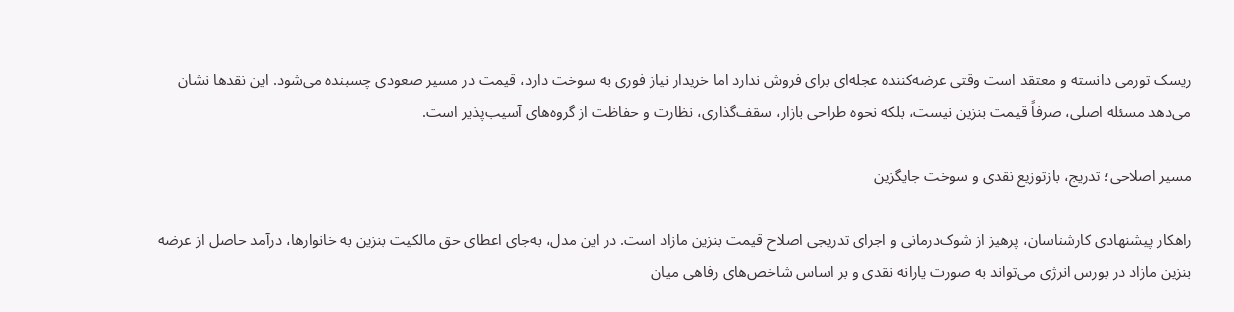ریسک تورمی دانسته و معتقد است وقتی عرضه‌کننده عجله‌ای برای فروش ندارد اما خریدار نیاز فوری به سوخت دارد، قیمت در مسیر صعودی چسبنده می‌شود. این نقدها نشان می‌دهد مسئله اصلی، صرفاً قیمت بنزین نیست، بلکه نحوه طراحی بازار، سقف‌گذاری، نظارت و حفاظت از گروه‌های آسیب‌پذیر است.

مسیر اصلاحی؛ تدریج، بازتوزیع نقدی و سوخت جایگزین

راهکار پیشنهادی کارشناسان، پرهیز از شوک‌درمانی و اجرای تدریجی اصلاح قیمت بنزین مازاد است. در این مدل، به‌جای اعطای حق مالکیت بنزین به خانوارها، درآمد حاصل از عرضه بنزین مازاد در بورس انرژی می‌تواند به صورت یارانه نقدی و بر اساس شاخص‌های رفاهی میان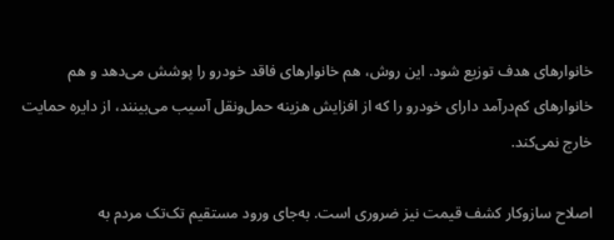خانوارهای هدف توزیع شود. این روش، هم خانوارهای فاقد خودرو را پوشش می‌دهد و هم خانوارهای کم‌درآمد دارای خودرو را که از افزایش هزینه حمل‌ونقل آسیب می‌بینند، از دایره حمایت خارج نمی‌کند.

اصلاح سازوکار کشف قیمت نیز ضروری است. به‌جای ورود مستقیم تک‌تک مردم به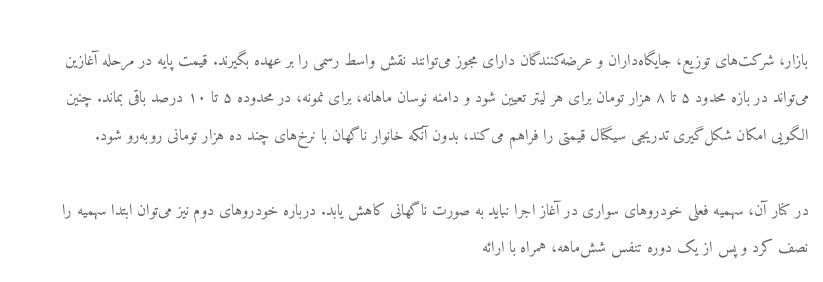بازار، شرکت‌های توزیع، جایگاه‌داران و عرضه‌کنندگان دارای مجوز می‌توانند نقش واسط رسمی را بر عهده بگیرند. قیمت پایه در مرحله آغازین می‌تواند در بازه محدود ۵ تا ۸ هزار تومان برای هر لیتر تعیین شود و دامنه نوسان ماهانه، برای نمونه، در محدوده ۵ تا ۱۰ درصد باقی بماند. چنین الگویی امکان شکل‌گیری تدریجی سیگنال قیمتی را فراهم می‌کند، بدون آنکه خانوار ناگهان با نرخ‌های چند ده هزار تومانی روبه‌رو شود.

در کنار آن، سهمیه فعلی خودروهای سواری در آغاز اجرا نباید به صورت ناگهانی کاهش یابد. درباره خودروهای دوم نیز می‌توان ابتدا سهمیه را نصف کرد و پس از یک دوره تنفس شش‌ماهه، همراه با ارائه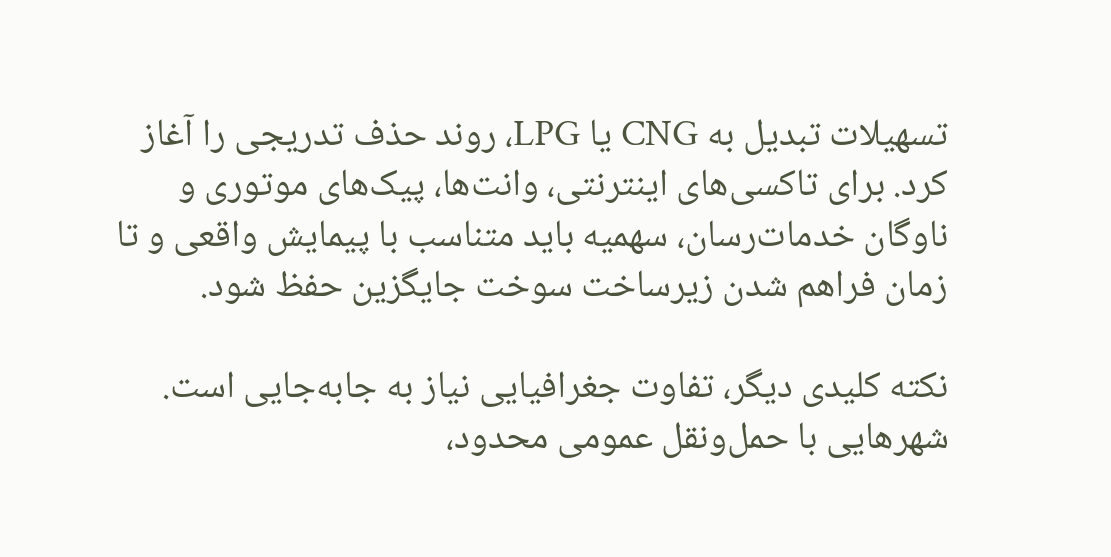تسهیلات تبدیل به CNG یا LPG، روند حذف تدریجی را آغاز کرد. برای تاکسی‌های اینترنتی، وانت‌ها، پیک‌های موتوری و ناوگان خدمات‌رسان، سهمیه باید متناسب با پیمایش واقعی و تا زمان فراهم شدن زیرساخت سوخت جایگزین حفظ شود.

نکته کلیدی دیگر، تفاوت جغرافیایی نیاز به جابه‌جایی است. شهرهایی با حمل‌ونقل عمومی محدود،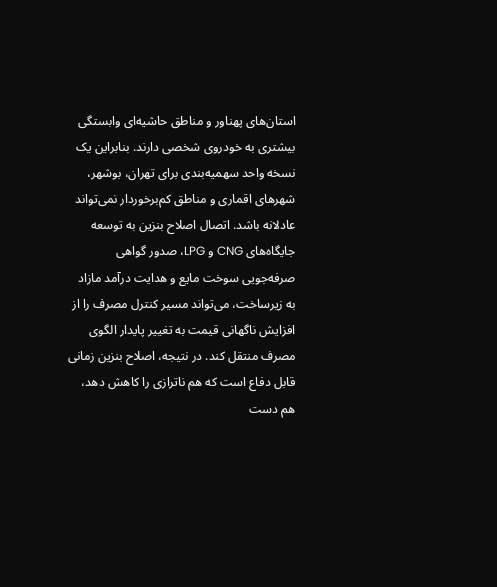استان‌های پهناور و مناطق حاشیه‌ای وابستگی بیشتری به خودروی شخصی دارند. بنابراین یک نسخه واحد سهمیه‌بندی برای تهران، بوشهر، شهرهای اقماری و مناطق کم‌برخوردار نمی‌تواند عادلانه باشد. اتصال اصلاح بنزین به توسعه جایگاه‌های CNG و LPG، صدور گواهی صرفه‌جویی سوخت مایع و هدایت درآمد مازاد به زیرساخت، می‌تواند مسیر کنترل مصرف را از افزایش ناگهانی قیمت به تغییر پایدار الگوی مصرف منتقل کند. در نتیجه، اصلاح بنزین زمانی قابل دفاع است که هم ناترازی را کاهش دهد، هم دست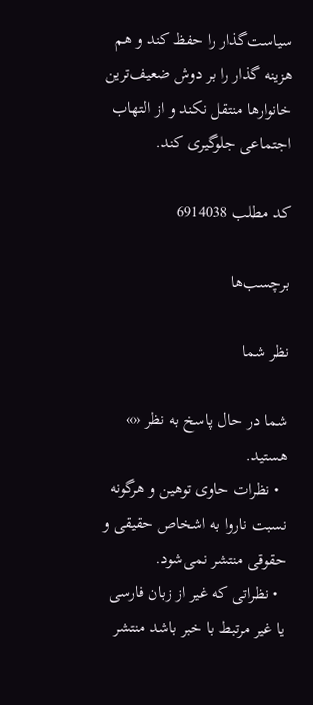سیاست‌گذار را حفظ کند و هم هزینه گذار را بر دوش ضعیف‌ترین خانوارها منتقل نکند و از التهاب اجتماعی جلوگیری کند.

کد مطلب 6914038

برچسب‌ها

نظر شما

شما در حال پاسخ به نظر «» هستید.
  • نظرات حاوی توهین و هرگونه نسبت ناروا به اشخاص حقیقی و حقوقی منتشر نمی‌شود.
  • نظراتی که غیر از زبان فارسی یا غیر مرتبط با خبر باشد منتشر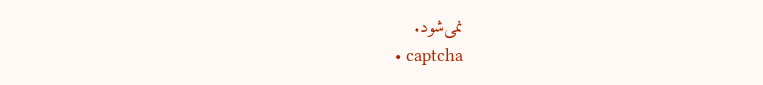نمی‌شود.
  • captcha